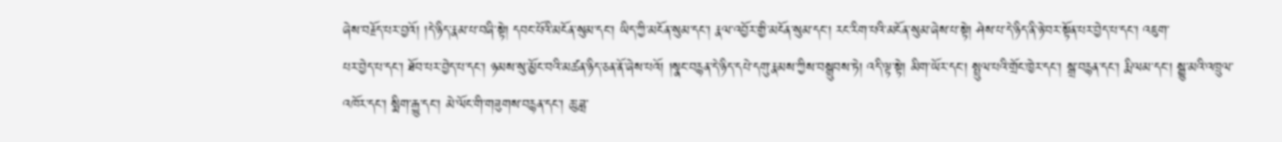ཞེས་བརྗོད་པར་བྱའོ། །དེ་ཉིད་རྣམ་པ་བཞི་སྟེ། དབང་པོའི་མངོན་སུམ་དང་། ཡིད་ཀྱི་མངོན་སུམ་དང་། རྣལ་འབྱོར་གྱི་མངོན་སུམ་དང་། རང་རིག་པའི་མངོན་སུམ་ཞེས་པ་སྟེ། ཤེས་པ་དེ་ཉིད་ནི་ཉེ་བར་སྟོན་པར་བྱེད་པ་དང་། འཇུག་
པར་བྱེད་པ་དང་། ཐོབ་པར་བྱེད་པ་དང་། ཉམས་སུ་མྱོང་བའི་མཚན་ཉིད་ཅན་ནོ་ཞེས་པའོ། །སྣང་བརྙན་དེ་ཉིད་དཔེ་དགུ་རྣམས་ཀྱིས་བསྒྲུབས་ཏེ། འདི་ལྟ་སྟེ། མིག་ཡོར་དང་། སྤྲུལ་པའི་གྲོང་ཁྱེར་དང་། སྒྲ་བརྙན་དང་། རྨི་ལམ་དང་། སྒྱུ་མའི་འཁྲུལ་
འཁོར་དང་། སྨིག་རྒྱུ་དང་། མེ་ལོང་གི་གཟུགས་བརྙན་དང་། ཆུ་ཟླ་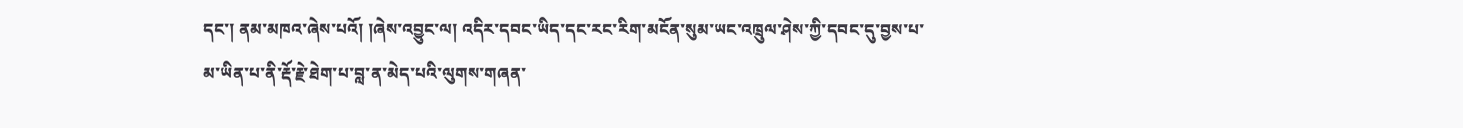དང་། ནམ་མཁའ་ཞེས་པའོ། །ཞེས་འབྱུང་ལ། འདིར་དབང་ཡིད་དང་རང་རིག་མངོན་སུམ་ཡང་འཁྲུལ་ཤེས་ཀྱི་དབང་དུ་བྱས་པ་མ་ཡིན་པ་ནི་རྡོ་རྗེ་ཐེག་པ་བླ་ན་མེད་པའི་ལུགས་གཞན་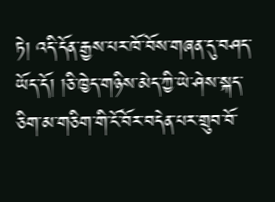ཏེ། འདི་དོན་རྒྱས་པར་ཁོ་བོས་གཞན་དུ་བཤད་ཡོད་དོ། །ཅི་ཁྱེད་གཉིས་མེད་ཀྱི་ཡེ་ཤེས་སྐད་ཅིག་མ་གཅིག་གི་ངོ་བོར་བདེན་པར་གྲུབ་བོ་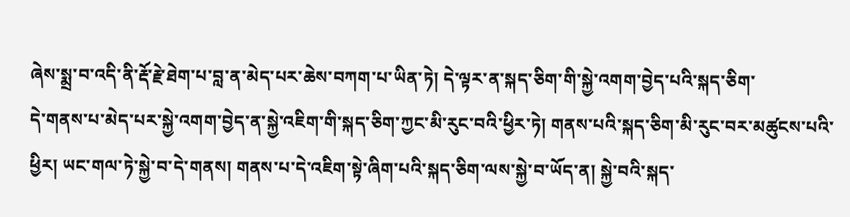ཞེས་སྨྲ་བ་འདི་ནི་རྡོ་རྗེ་ཐེག་པ་བླ་ན་མེད་པར་ཆེས་བཀག་པ་ཡིན་ཏེ། དེ་ལྟར་ན་སྐད་ཅིག་གི་སྐྱེ་འགག་བྱེད་པའི་སྐད་ཅིག་
དེ་གནས་པ་མེད་པར་སྐྱེ་འགག་བྱེད་ན་སྐྱེ་འཇིག་གི་སྐད་ཅིག་ཀྱང་མི་རུང་བའི་ཕྱིར་ཏེ། གནས་པའི་སྐད་ཅིག་མི་རུང་བར་མཚུངས་པའི་ཕྱིར། ཡང་གལ་ཏེ་སྐྱེ་བ་དེ་གནས། གནས་པ་དེ་འཇིག་སྟེ་ཞིག་པའི་སྐད་ཅིག་ལས་སྐྱེ་བ་ཡོད་ན། སྐྱེ་བའི་སྐད་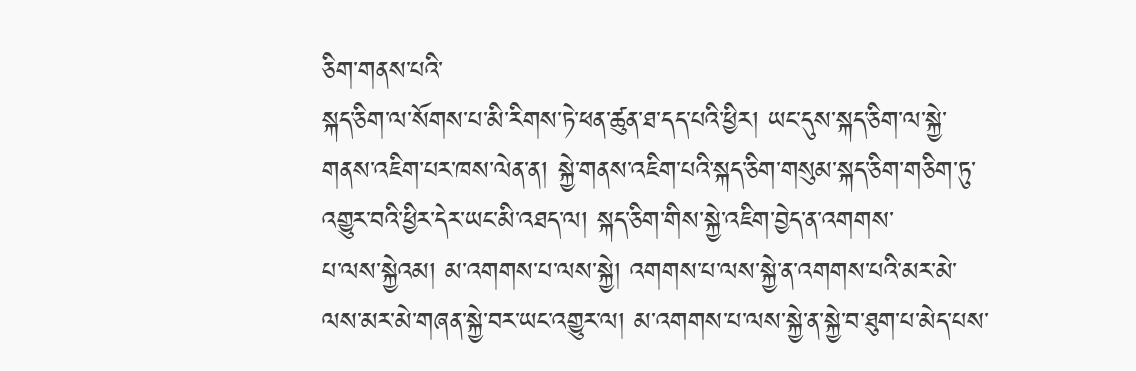ཅིག་གནས་པའི་
སྐད་ཅིག་ལ་སོགས་པ་མི་རིགས་ཏེ་ཕན་ཚུན་ཐ་དད་པའི་ཕྱིར། ཡང་དུས་སྐད་ཅིག་ལ་སྐྱེ་གནས་འཇིག་པར་ཁས་ལེན་ན། སྐྱེ་གནས་འཇིག་པའི་སྐད་ཅིག་གསུམ་སྐད་ཅིག་གཅིག་ཏུ་འགྱུར་བའི་ཕྱིར་དེར་ཡང་མི་འཐད་ལ། སྐད་ཅིག་གིས་སྐྱེ་འཇིག་བྱེད་ན་འགགས་
པ་ལས་སྐྱེའམ། མ་འགགས་པ་ལས་སྐྱེ། འགགས་པ་ལས་སྐྱེ་ན་འགགས་པའི་མར་མེ་ལས་མར་མེ་གཞན་སྐྱེ་བར་ཡང་འགྱུར་ལ། མ་འགགས་པ་ལས་སྐྱེ་ན་སྐྱེ་བ་ཐུག་པ་མེད་པས་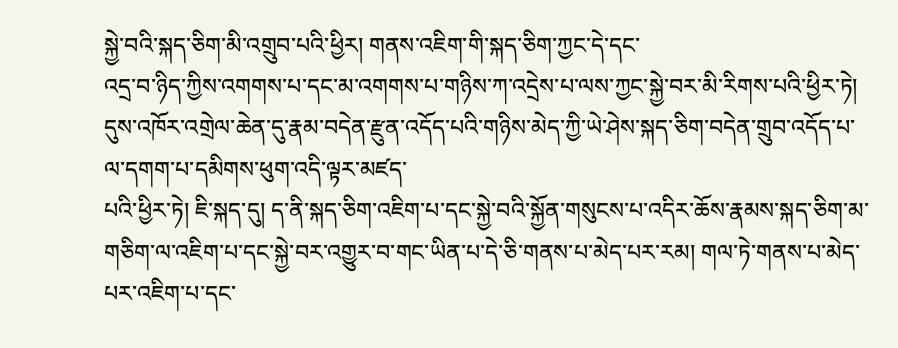སྐྱེ་བའི་སྐད་ཅིག་མི་འགྲུབ་པའི་ཕྱིར། གནས་འཇིག་གི་སྐད་ཅིག་ཀྱང་དེ་དང་
འདྲ་བ་ཉིད་ཀྱིས་འགགས་པ་དང་མ་འགགས་པ་གཉིས་ཀ་འདྲེས་པ་ལས་ཀྱང་སྐྱེ་བར་མི་རིགས་པའི་ཕྱིར་ཏེ། དུས་འཁོར་འགྲེལ་ཆེན་དུ་རྣམ་བདེན་རྫུན་འདོད་པའི་གཉིས་མེད་ཀྱི་ཡེ་ཤེས་སྐད་ཅིག་བདེན་གྲུབ་འདོད་པ་ལ་དགག་པ་དམིགས་ཕུག་འདི་ལྟར་མཛད་
པའི་ཕྱིར་ཏེ། ཇི་སྐད་དུ། ད་ནི་སྐད་ཅིག་འཇིག་པ་དང་སྐྱེ་བའི་སྐྱོན་གསུངས་པ་འདིར་ཆོས་རྣམས་སྐད་ཅིག་མ་གཅིག་ལ་འཇིག་པ་དང་སྐྱེ་བར་འགྱུར་བ་གང་ཡིན་པ་དེ་ཅི་གནས་པ་མེད་པར་རམ། གལ་ཏེ་གནས་པ་མེད་པར་འཇིག་པ་དང་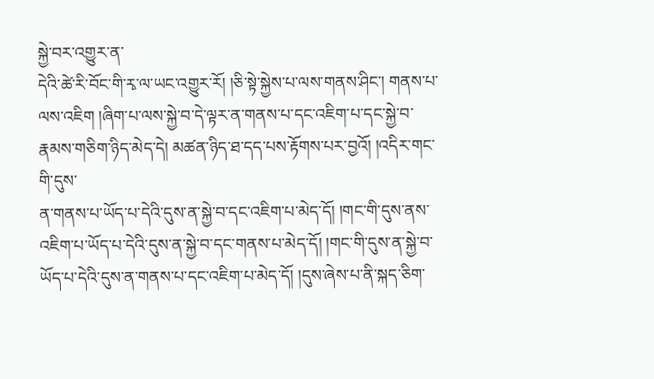སྐྱེ་བར་འགྱུར་ན་
དེའི་ཚེ་རི་བོང་གི་རྭ་ལ་ཡང་འགྱུར་རོ། །ཅི་སྟེ་སྐྱེས་པ་ལས་གནས་ཤིང་། གནས་པ་ལས་འཇིག །ཞིག་པ་ལས་སྐྱེ་བ་དེ་ལྟར་ན་གནས་པ་དང་འཇིག་པ་དང་སྐྱེ་བ་རྣམས་གཅིག་ཉིད་མེད་དེ། མཚན་ཉིད་ཐ་དད་པས་རྟོགས་པར་བྱའོ། །འདིར་གང་གི་དུས་
ན་གནས་པ་ཡོད་པ་དེའི་དུས་ན་སྐྱེ་བ་དང་འཇིག་པ་མེད་དོ། །གང་གི་དུས་ནས་འཇིག་པ་ཡོད་པ་དེའི་དུས་ན་སྐྱེ་བ་དང་གནས་པ་མེད་དོ། །གང་གི་དུས་ན་སྐྱེ་བ་ཡོད་པ་དེའི་དུས་ན་གནས་པ་དང་འཇིག་པ་མེད་དོ། །དུས་ཞེས་པ་ནི་སྐད་ཅིག་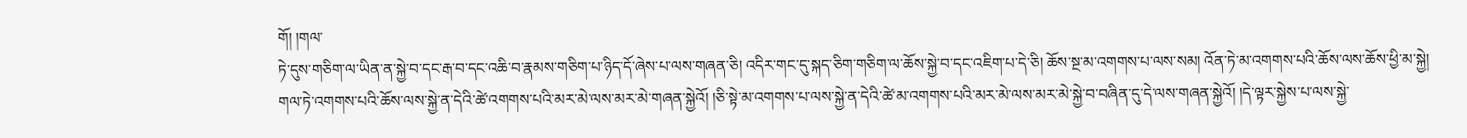གོ། །གལ་
ཏེ་དུས་གཅིག་ལ་ཡིན་ན་སྐྱེ་བ་དང་རྒ་བ་དང་འཆི་བ་རྣམས་གཅིག་པ་ཉིད་དོ་ཞེས་པ་ལས་གཞན་ཅི། འདིར་གང་དུ་སྐད་ཅིག་གཅིག་ལ་ཆོས་སྐྱེ་བ་དང་འཇིག་པ་དེ་ཅི། ཆོས་སྔ་མ་འགགས་པ་ལས་སམ། འོན་ཏེ་མ་འགགས་པའི་ཆོས་ལས་ཆོས་ཕྱི་མ་སྐྱེ།
གལ་ཏེ་འགགས་པའི་ཆོས་ལས་སྐྱེ་ན་དེའི་ཚེ་འགགས་པའི་མར་མེ་ལས་མར་མེ་གཞན་སྐྱེའོ། །ཅི་སྟེ་མ་འགགས་པ་ལས་སྐྱེ་ན་དེའི་ཚེ་མ་འགགས་པའི་མར་མེ་ལས་མར་མེ་སྐྱེ་བ་བཞིན་དུ་དེ་ལས་གཞན་སྐྱེའོ། །དེ་ལྟར་སྐྱེས་པ་ལས་སྐྱེ་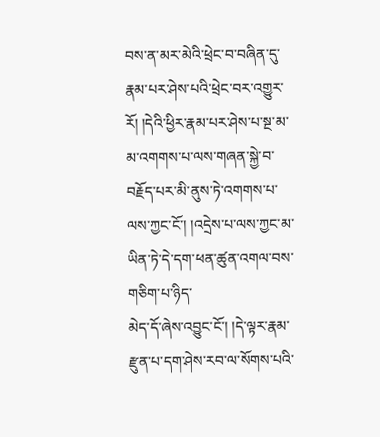བས་ན་མར་མེའི་ཕྲེང་བ་བཞིན་དུ་རྣམ་པར་ཤེས་པའི་ཕྲེང་བར་འགྱུར་རོ། །དེའི་ཕྱིར་རྣམ་པར་ཤེས་པ་སྔ་མ་མ་འགགས་པ་ལས་གཞན་སྐྱེ་བ་བརྗོད་པར་མི་ནུས་ཏེ་འགགས་པ་ལས་ཀྱང་ངོ་། །འདྲེས་པ་ལས་ཀྱང་མ་ཡིན་ཏེ་དེ་དག་ཕན་ཚུན་འགལ་བས་གཅིག་པ་ཉིད་
མེད་དོ་ཞེས་འབྱུང་ངོ་། །དེ་ལྟར་རྣམ་རྫུན་པ་དག་ཤེས་རབ་ལ་སོགས་པའི་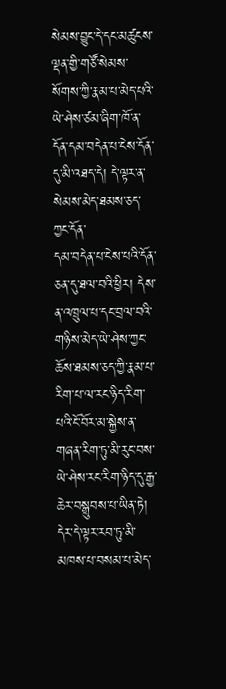སེམས་བྱུང་དེ་དང་མཚུངས་ལྡན་གྱི་གཙོ་སེམས་སོགས་ཀྱི་རྣམ་པ་མེད་པའི་ཡེ་ཤེས་ཙམ་ཞིག་ཁོ་ན་དོན་དམ་བདེན་པ་ངེས་དོན་དུ་མི་འཐད་དེ། དེ་ལྟར་ན་སེམས་མེད་ཐམས་ཅད་ཀྱང་དོན་
དམ་བདེན་པ་ངེས་པའི་དོན་ཅན་དུ་ཐལ་བའི་ཕྱིར། དེས་ན་འཁྲུལ་པ་དང་བྲལ་བའི་གཉིས་མེད་ཡེ་ཤེས་ཀྱང་ཆོས་ཐམས་ཅད་ཀྱི་རྣམ་པ་རིག་པ་ལ་རང་ཉིད་རིག་པའི་ངོ་བོར་མ་སྐྱེས་ན་གཞན་རིག་ཏུ་མི་རུང་བས་ཡེ་ཤེས་རང་རིག་ཉིད་དུ་རྒྱ་ཆེར་བསྒྲུབས་པ་ཡིན་ཏེ།
དེར་དེ་ལྟར་རབ་ཏུ་མི་མཁས་པ་བསམ་པ་མེད་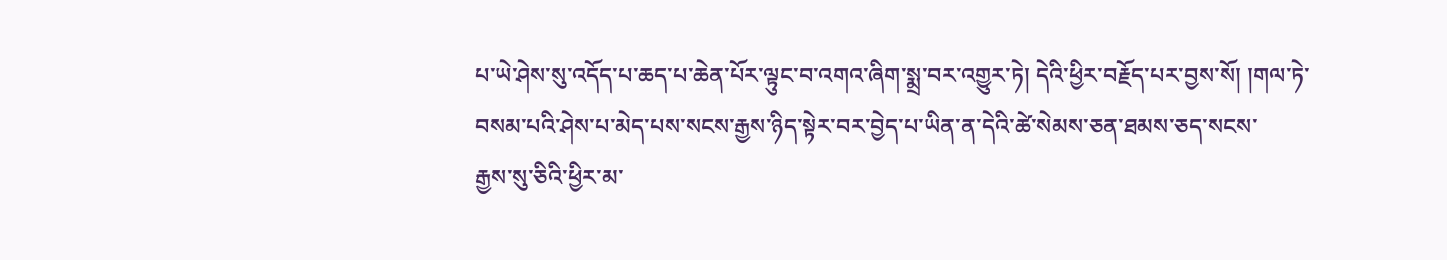པ་ཡེ་ཤེས་སུ་འདོད་པ་ཆད་པ་ཆེན་པོར་ལྟུང་བ་འགའ་ཞིག་སྨྲ་བར་འགྱུར་ཏེ། དེའི་ཕྱིར་བརྗོད་པར་བྱས་སོ། །གལ་ཏེ་བསམ་པའི་ཤེས་པ་མེད་པས་སངས་རྒྱས་ཉིད་སྟེར་བར་བྱེད་པ་ཡིན་ན་དེའི་ཚེ་སེམས་ཅན་ཐམས་ཅད་སངས་
རྒྱས་སུ་ཅིའི་ཕྱིར་མ་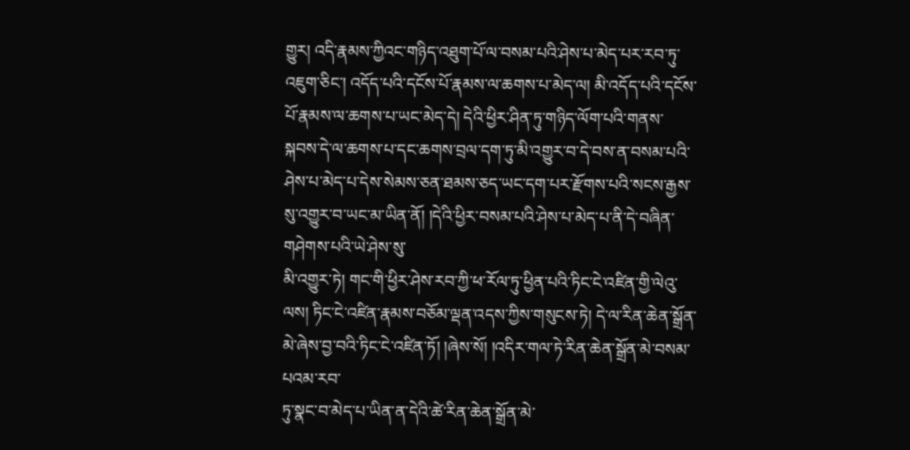གྱུར། འདི་རྣམས་ཀྱིའང་གཉིད་འཐུག་པོ་ལ་བསམ་པའི་ཤེས་པ་མེད་པར་རབ་ཏུ་འཇུག་ཅིང་། འདོད་པའི་དངོས་པོ་རྣམས་ལ་ཆགས་པ་མེད་ལ། མི་འདོད་པའི་དངོས་པོ་རྣམས་ལ་ཆགས་པ་ཡང་མེད་དེ། དེའི་ཕྱིར་ཤིན་ཏུ་གཉིད་ལོག་པའི་གནས་
སྐབས་དེ་ལ་ཆགས་པ་དང་ཆགས་བྲལ་དག་ཏུ་མི་འགྱུར་བ་དེ་བས་ན་བསམ་པའི་ཤེས་པ་མེད་པ་དེས་སེམས་ཅན་ཐམས་ཅད་ཡང་དག་པར་རྫོགས་པའི་སངས་རྒྱས་སུ་འགྱུར་བ་ཡང་མ་ཡིན་ནོ། །དེའི་ཕྱིར་བསམ་པའི་ཤེས་པ་མེད་པ་ནི་དེ་བཞིན་གཤེགས་པའི་ཡེ་ཤེས་སུ་
མི་འགྱུར་ཏེ། གང་གི་ཕྱིར་ཤེས་རབ་ཀྱི་ཕ་རོལ་ཏུ་ཕྱིན་པའི་ཏིང་ངེ་འཛིན་གྱི་ལེའུ་ལས། ཏིང་ངེ་འཛིན་རྣམས་བཅོམ་ལྡན་འདས་ཀྱིས་གསུངས་ཏེ། དེ་ལ་རིན་ཆེན་སྒྲོན་མེ་ཞེས་བྱ་བའི་ཏིང་ངེ་འཛིན་ཏོ། །ཞེས་སོ། །འདིར་གལ་ཏེ་རིན་ཆེན་སྒྲོན་མེ་བསམ་པའམ་རབ་
ཏུ་སྣང་བ་མེད་པ་ཡིན་ན་དེའི་ཚེ་རིན་ཆེན་སྒྲོན་མེ་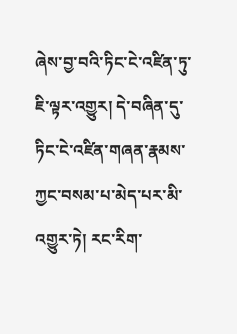ཞེས་བྱ་བའི་ཏིང་ངེ་འཛིན་ཏུ་ཇི་ལྟར་འགྱུར། དེ་བཞིན་དུ་ཏིང་ངེ་འཛིན་གཞན་རྣམས་ཀྱང་བསམ་པ་མེད་པར་མི་འགྱུར་ཏེ། རང་རིག་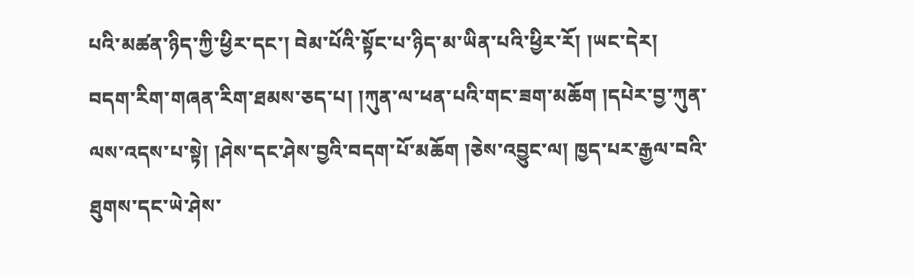པའི་མཚན་ཉིད་ཀྱི་ཕྱིར་དང་། བེམ་པོའི་སྟོང་པ་ཉིད་མ་ཡིན་པའི་ཕྱིར་རོ། །ཡང་དེར།
བདག་རིག་གཞན་རིག་ཐམས་ཅད་པ། །ཀུན་ལ་ཕན་པའི་གང་ཟག་མཆོག །དཔེར་བྱ་ཀུན་ལས་འདས་པ་སྟེ། །ཤེས་དང་ཤེས་བྱའི་བདག་པོ་མཆོག །ཅེས་འབྱུང་ལ། ཁྱད་པར་རྒྱལ་བའི་ཐུགས་དང་ཡེ་ཤེས་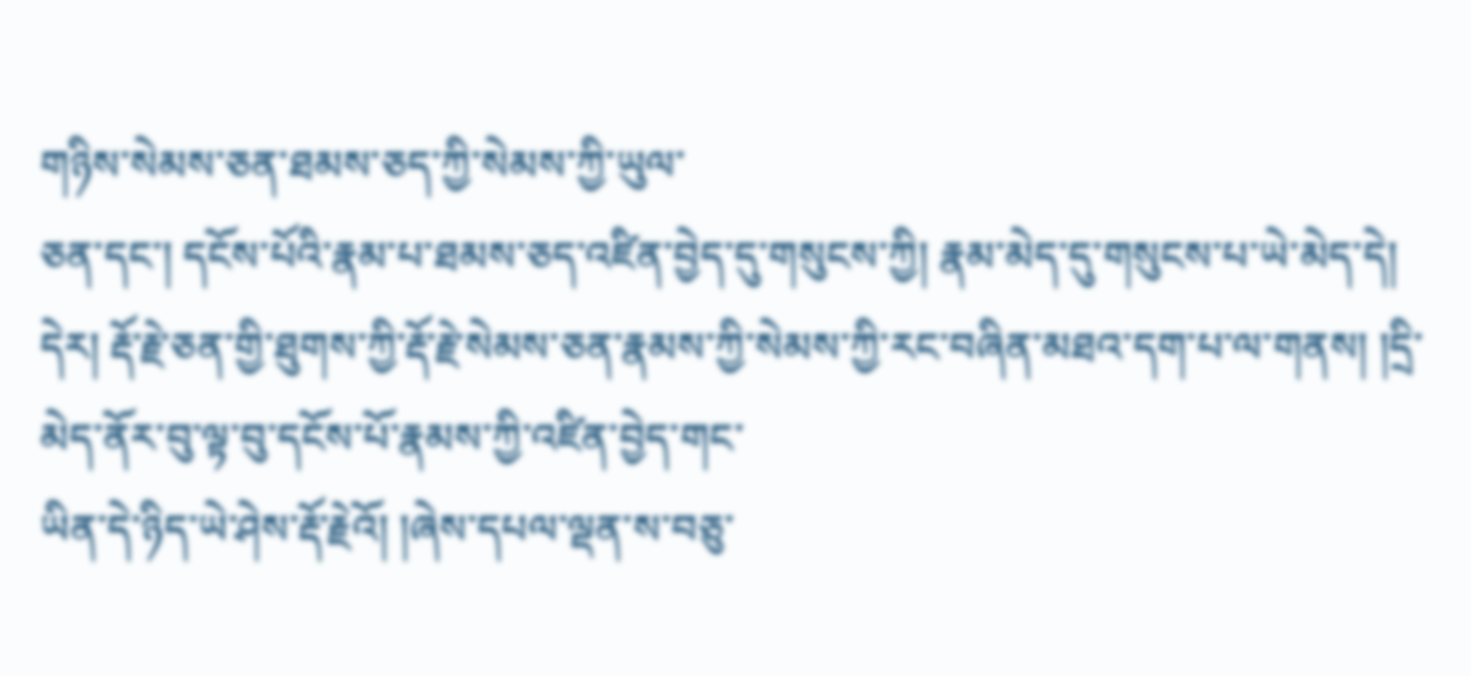གཉིས་སེམས་ཅན་ཐམས་ཅད་ཀྱི་སེམས་ཀྱི་ཡུལ་
ཅན་དང་། དངོས་པོའི་རྣམ་པ་ཐམས་ཅད་འཛིན་བྱེད་དུ་གསུངས་ཀྱི། རྣམ་མེད་དུ་གསུངས་པ་ཡེ་མེད་དེ། དེར། རྡོ་རྗེ་ཅན་གྱི་ཐུགས་ཀྱི་རྡོ་རྗེ་སེམས་ཅན་རྣམས་ཀྱི་སེམས་ཀྱི་རང་བཞིན་མཐའ་དག་པ་ལ་གནས། །དྲི་མེད་ནོར་བུ་ལྟ་བུ་དངོས་པོ་རྣམས་ཀྱི་འཛིན་བྱེད་གང་
ཡིན་དེ་ཉིད་ཡེ་ཤེས་རྡོ་རྗེའོ། །ཞེས་དཔལ་ལྡན་ས་བཅུ་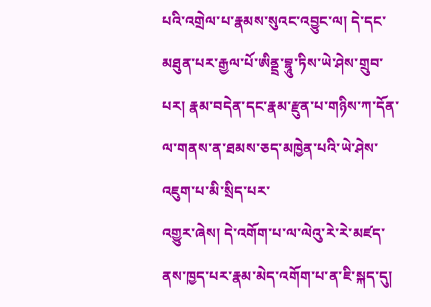པའི་འགྲེལ་པ་རྣམས་སུའང་འབྱུང་ལ། དེ་དང་མཐུན་པར་རྒྱལ་པོ་ཨིནྡྲ་བྷཱུ་ཏིས་ཡེ་ཤེས་གྲུབ་པར། རྣམ་བདེན་དང་རྣམ་རྫུན་པ་གཉིས་ཀ་དོན་ལ་གནས་ན་ཐམས་ཅད་མཁྱེན་པའི་ཡེ་ཤེས་འཇུག་པ་མི་སྲིད་པར་
འགྱུར་ཞེས། དེ་འགོག་པ་ལ་ལེའུ་རེ་རེ་མཛད་ནས་ཁྱད་པར་རྣམ་མེད་འགོག་པ་ན་ཇི་སྐད་དུ།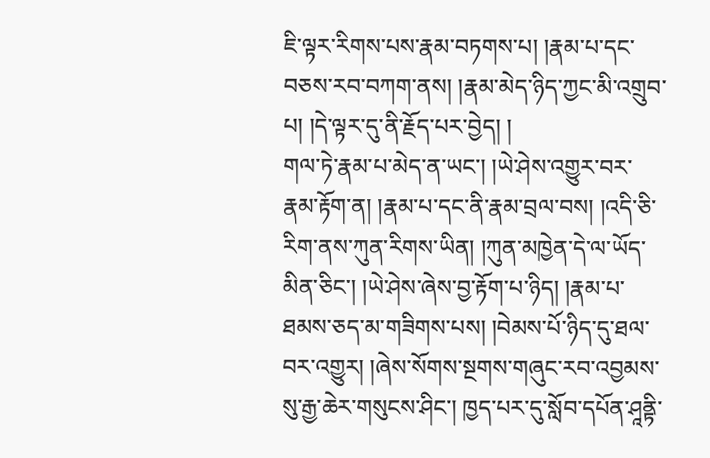ཇི་ལྟར་རིགས་པས་རྣམ་བཏགས་པ། །རྣམ་པ་དང་བཅས་རབ་བཀག་ནས། །རྣམ་མེད་ཉིད་ཀྱང་མི་འགྲུབ་པ། །དེ་ལྟར་དུ་ནི་རྗོད་པར་བྱེད། །
གལ་ཏེ་རྣམ་པ་མེད་ན་ཡང་། །ཡེ་ཤེས་འགྱུར་བར་རྣམ་རྟོག་ན། །རྣམ་པ་དང་ནི་རྣམ་བྲལ་བས། །འདི་ཅི་རིག་ནས་ཀུན་རིགས་ཡིན། །ཀུན་མཁྱེན་དེ་ལ་ཡོད་མིན་ཅིང་། །ཡེ་ཤེས་ཞེས་བྱ་རྟོག་པ་ཉིད། །རྣམ་པ་ཐམས་ཅད་མ་གཟིགས་པས། །བེམས་པོ་ཉིད་དུ་ཐལ་
བར་འགྱུར། །ཞེས་སོགས་སྔགས་གཞུང་རབ་འབྱམས་སུ་རྒྱ་ཆེར་གསུངས་ཤིང་། ཁྱད་པར་དུ་སློབ་དཔོན་ཤཱནྟི་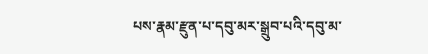པས་རྣམ་རྫུན་པ་དབུ་མར་སྒྲུབ་པའི་དབུ་མ་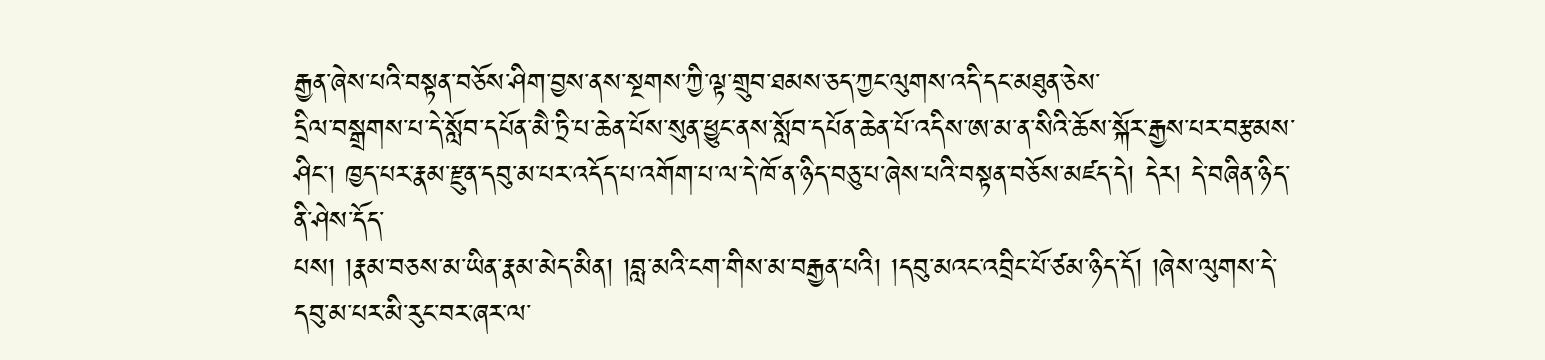རྒྱན་ཞེས་པའི་བསྟན་བཅོས་ཤིག་བྱས་ནས་སྔགས་ཀྱི་ལྟ་གྲུབ་ཐམས་ཅད་ཀྱང་ལུགས་འདི་དང་མཐུན་ཅེས་
དྲིལ་བསྒྲགས་པ་དེ་སློབ་དཔོན་མཻ་ཏྲི་པ་ཆེན་པོས་སུན་ཕྱུང་ནས་སློབ་དཔོན་ཆེན་པོ་འདིས་ཨ་མ་ན་སིའི་ཆོས་སྐོར་རྒྱས་པར་བརྩམས་ཤིང་། ཁྱད་པར་རྣམ་རྫུན་དབུ་མ་པར་འདོད་པ་འགོག་པ་ལ་དེ་ཁོ་ན་ཉིད་བཅུ་པ་ཞེས་པའི་བསྟན་བཅོས་མཛད་དེ། དེར། དེ་བཞིན་ཉིད་ནི་ཤེས་དོད་
པས། །རྣམ་བཅས་མ་ཡིན་རྣམ་མེད་མིན། །བླ་མའི་ངག་གིས་མ་བརྒྱན་པའི། །དབུ་མའང་འབྲིང་པོ་ཙམ་ཉིད་དོ། །ཞེས་ལུགས་དེ་དབུ་མ་པར་མི་རུང་བར་ཞར་ལ་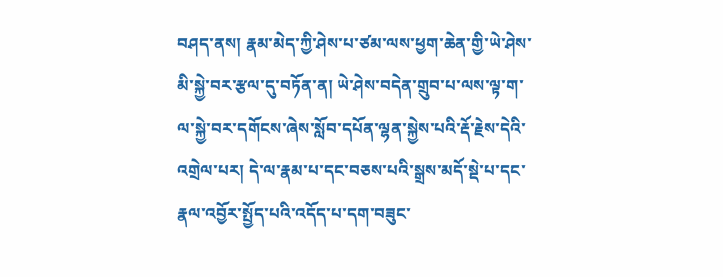བཤད་ནས། རྣམ་མེད་ཀྱི་ཤེས་པ་ཙམ་ལས་ཕྱག་ཆེན་གྱི་ཡེ་ཤེས་མི་སྐྱེ་བར་རྩལ་དུ་བཏོན་ན། ཡེ་ཤེས་བདེན་གྲུབ་པ་ལས་ལྟ་ག་
ལ་སྐྱེ་བར་དགོངས་ཞེས་སློབ་དཔོན་ལྷན་སྐྱེས་པའི་རྡོ་རྗེས་དེའི་འགྲེལ་པར། དེ་ལ་རྣམ་པ་དང་བཅས་པའི་སྒྲས་མདོ་སྡེ་པ་དང་རྣལ་འབྱོར་སྤྱོད་པའི་འདོད་པ་དག་བཟུང་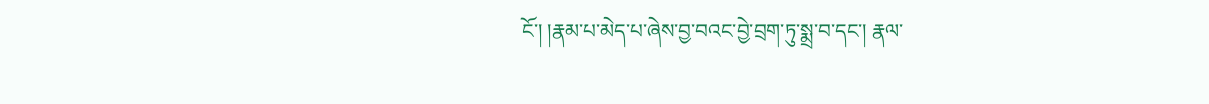ངོ་། །རྣམ་པ་མེད་པ་ཞེས་བྱ་བའང་བྱེ་བྲག་ཏུ་སྨྲ་བ་དང་། རྣལ་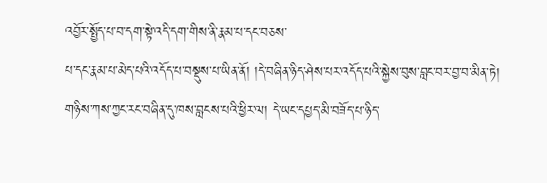འབྱོར་སྤྱོད་པ་བ་དག་སྟེ་འདི་དག་གིས་ནི་རྣམ་པ་དང་བཅས་
པ་དང་རྣམ་པ་མེད་པའི་འདོད་པ་བསྡུས་པ་ཡིན་ནོ། །དེ་བཞིན་ཉིད་ཤེས་པར་འདོད་པའི་སྐྱེས་བུས་བླང་བར་བྱ་བ་མིན་ཏེ། གཉིས་ཀས་ཀྱང་རང་བཞིན་དུ་ཁས་བླངས་པའི་ཕྱིར་ལ། དེ་ཡང་དཔྱད་མི་བཟོད་པ་ཉིད་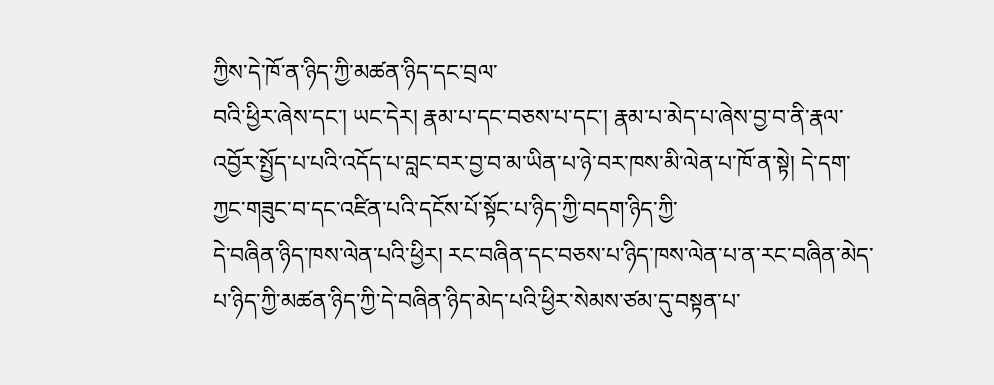ཀྱིས་དེ་ཁོ་ན་ཉིད་ཀྱི་མཚན་ཉིད་དང་བྲལ་
བའི་ཕྱིར་ཞེས་དང་། ཡང་དེར། རྣམ་པ་དང་བཅས་པ་དང་། རྣམ་པ་མེད་པ་ཞེས་བྱ་བ་ནི་རྣལ་འབྱོར་སྤྱོད་པ་པའི་འདོད་པ་བླང་བར་བྱ་བ་མ་ཡིན་པ་ཉེ་བར་ཁས་མི་ལེན་པ་ཁོ་ན་སྟེ། དེ་དག་ཀྱང་གཟུང་བ་དང་འཛིན་པའི་དངོས་པོ་སྟོང་པ་ཉིད་ཀྱི་བདག་ཉིད་ཀྱི་
དེ་བཞིན་ཉིད་ཁས་ལེན་པའི་ཕྱིར། རང་བཞིན་དང་བཅས་པ་ཉིད་ཁས་ལེན་པ་ན་རང་བཞིན་མེད་པ་ཉིད་ཀྱི་མཚན་ཉིད་ཀྱི་དེ་བཞིན་ཉིད་མེད་པའི་ཕྱིར་སེམས་ཙམ་དུ་བསྟན་པ་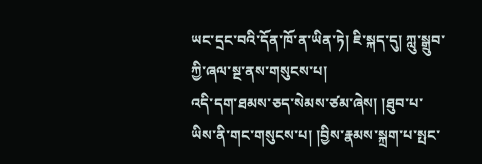ཡང་དྲང་བའི་དོན་ཁོ་ན་ཡིན་ཏེ། ཇི་སྐད་དུ། ཀླུ་སྒྲུབ་ཀྱི་ཞལ་སྔ་ནས་གསུངས་པ།
འདི་དག་ཐམས་ཅད་སེམས་ཙམ་ཞེས། །ཐུབ་པ་ཡིས་ནི་གང་གསུངས་པ། །བྱིས་རྣམས་སྐྲག་པ་སྤང་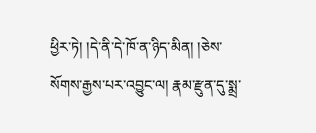ཕྱིར་ཏེ། །དེ་ནི་དེ་ཁོ་ན་ཉིད་མིན། །ཅེས་སོགས་རྒྱས་པར་འབྱུང་ལ། རྣམ་རྫུན་དུ་སྨྲ་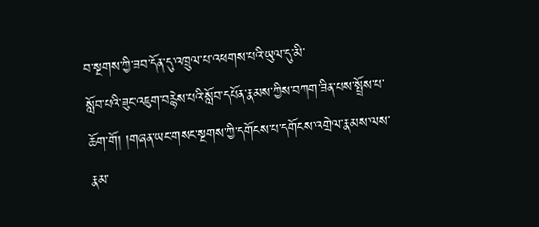བ་སྔགས་ཀྱི་ཟབ་དོན་དུ་འཁྲུལ་པ་འཕགས་པའི་ཡུལ་དུ་མི་
སློབ་པའི་ཟུང་འཇུག་བརྙེས་པའི་སློབ་དཔོན་རྣམས་ཀྱིས་བཀག་ཟིན་པས་སྤྲོས་པ་ཆོག་གོ། །གཞན་ཡང་གསང་སྔགས་ཀྱི་དགོངས་པ་དགོངས་འགྲེལ་རྣམས་ལས་རྣམ་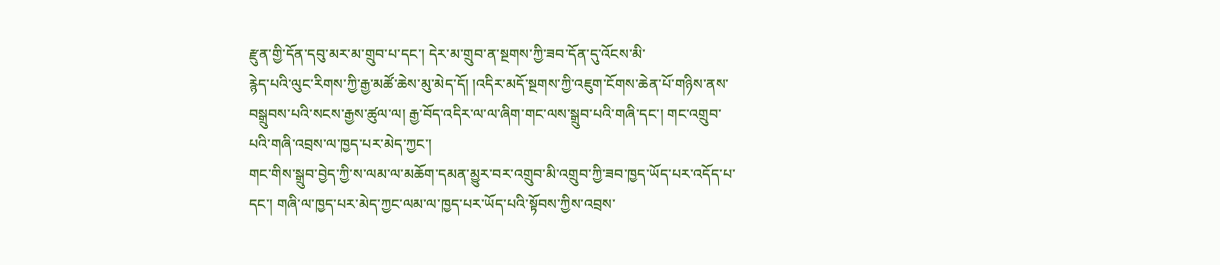རྫུན་གྱི་དོན་དབུ་མར་མ་གྲུབ་པ་དང་། དེར་མ་གྲུབ་ན་སྔགས་ཀྱི་ཟབ་དོན་དུ་འོངས་མི་
རྙེད་པའི་ལུང་རིགས་ཀྱི་རྒྱ་མཚོ་ཆེས་མུ་མེད་དོ། །འདིར་མདོ་སྔགས་ཀྱི་འཇུག་ངོགས་ཆེན་པོ་གཉིས་ནས་བསྒྲུབས་པའི་སངས་རྒྱས་ཚུལ་ལ། རྒྱ་བོད་འདིར་ལ་ལ་ཞིག་གང་ལས་སྒྲུབ་པའི་གཞི་དང་། གང་འགྲུབ་པའི་གཞི་འབྲས་ལ་ཁྱད་པར་མེད་ཀྱང་།
གང་གིས་སྒྲུབ་བྱེད་ཀྱི་ས་ལམ་ལ་མཆོག་དམན་མྱུར་བར་འགྲུབ་མི་འགྲུབ་ཀྱི་ཟབ་ཁྱད་ཡོད་པར་འདོད་པ་དང་། གཞི་ལ་ཁྱད་པར་མེད་ཀྱང་ལམ་ལ་ཁྱད་པར་ཡོད་པའི་སྟོབས་ཀྱིས་འབྲས་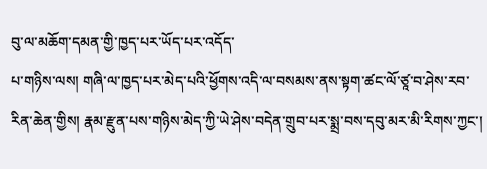བུ་ལ་མཆོག་དམན་གྱི་ཁྱད་པར་ཡོད་པར་འདོད་
པ་གཉིས་ལས། གཞི་ལ་ཁྱད་པར་མེད་པའི་ཕྱོགས་འདི་ལ་བསམས་ནས་སྟག་ཚང་ལོ་ཙཱ་བ་ཤེས་རབ་རིན་ཆེན་གྱིས། རྣམ་རྫུན་པས་གཉིས་མེད་ཀྱི་ཡེ་ཤེས་བདེན་གྲུབ་པར་སྨྲ་བས་དབུ་མར་མི་རིགས་ཀྱང་།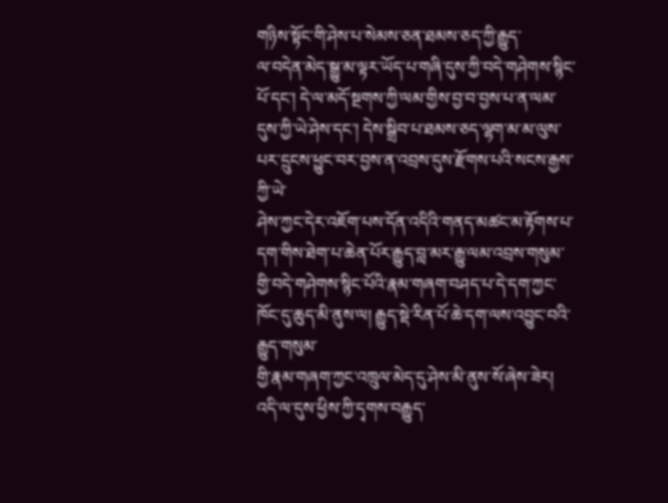གཉིས་སྟོང་གི་ཤེས་པ་སེམས་ཅན་ཐམས་ཅད་ཀྱི་རྒྱུད་
ལ་བདེན་མེད་སྒྱུ་མ་ལྟར་ཡོད་པ་གཞི་དུས་ཀྱི་བདེ་གཤེགས་སྙིང་པོ་དང་། དེ་ལ་མདོ་སྔགས་ཀྱི་ལམ་གྱིས་བྱ་བ་བྱས་པ་ན་ལམ་དུས་ཀྱི་ཡེ་ཤེས་དང་། དེས་སྒྲིབ་པ་ཐམས་ཅད་ལྷག་མ་མ་ལུས་པར་དྲུངས་ཕྱུང་བར་བྱས་ན་འབྲས་དུས་རྫོགས་པའི་སངས་རྒྱས་ཀྱི་ཡེ་
ཤེས་ཀྱང་དེར་འཇོག་པས་དོན་འདིའི་གནད་མཚང་མ་རྟོགས་པ་དག་གིས་ཐེག་པ་ཆེན་པོར་རྒྱུད་བླ་མར་རྒྱུ་ལམ་འབྲས་གསུམ་གྱི་བདེ་གཤེགས་སྙིང་པོའི་རྣམ་གཞག་བཤད་པ་དེ་དག་ཀྱང་ཁོང་དུ་ཆུད་མི་ནུས་ལ། རྒྱུད་སྡེ་རིན་པོ་ཆེ་དག་ལས་འབྱུང་བའི་རྒྱུད་གསུམ་
གྱི་རྣམ་གཞག་ཀྱང་འཁྲུལ་མེད་དུ་ཤེས་མི་ནུས་སོ་ཞེས་ཟེར། འདི་ལ་དུས་ཕྱིས་ཀྱི་དྭགས་བརྒྱུད་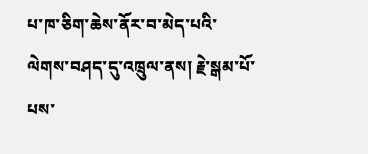པ་ཁ་ཅིག་ཆེས་ནོར་བ་མེད་པའི་ལེགས་བཤད་དུ་འཁྲུལ་ནས། རྗེ་སྒམ་པོ་པས་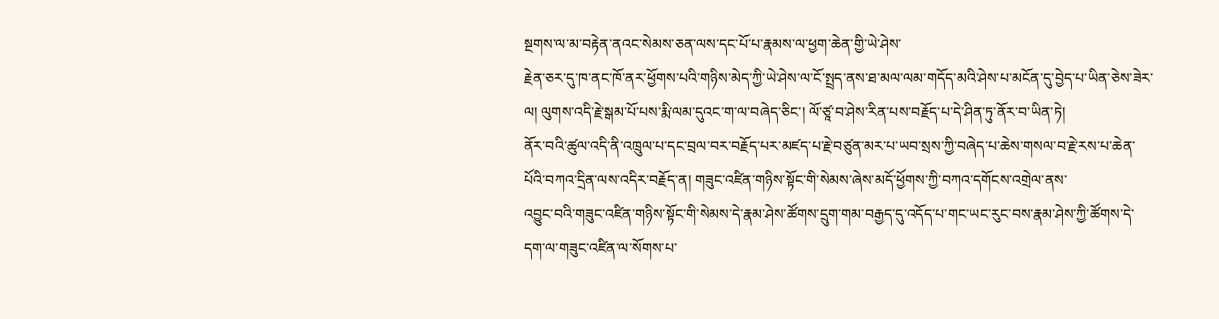སྔགས་ལ་མ་བརྟེན་ནའང་སེམས་ཅན་ལས་དང་པོ་པ་རྣམས་ལ་ཕྱག་ཆེན་གྱི་ཡེ་ཤེས་
རྗེན་ཅར་དུ་ཁ་ནང་ཁོ་ནར་ཕྱོགས་པའི་གཉིས་མེད་ཀྱི་ཡེ་ཤེས་ལ་ངོ་སྤྲད་ནས་ཐ་མལ་ལམ་གདོད་མའི་ཤེས་པ་མངོན་དུ་བྱེད་པ་ཡིན་ཅེས་ཟེར་ལ། ལུགས་འདི་རྗེ་སྒམ་པོ་པས་རྨི་ལམ་དུའང་ག་ལ་བཞེད་ཅིང་། ལོ་ཙཱ་བ་ཤེས་རིན་པས་བརྗོད་པ་དེ་ཤིན་ཏུ་ནོར་བ་ཡིན་ཏེ།
ནོར་བའི་ཚུལ་འདི་ནི་འཁྲུལ་པ་དང་བྲལ་བར་བརྗོད་པར་མཛད་པ་རྗེ་བཙུན་མར་པ་ཡབ་སྲས་ཀྱི་བཞེད་པ་ཆེས་གསལ་བ་རྗེ་རས་པ་ཆེན་པོའི་བཀའ་དྲིན་ལས་འདིར་བརྗོད་ན། གཟུང་འཛིན་གཉིས་སྟོང་གི་སེམས་ཞེས་མདོ་ཕྱོགས་ཀྱི་བཀའ་དགོངས་འགྲེལ་ནས་
འབྱུང་བའི་གཟུང་འཛིན་གཉིས་སྟོང་གི་སེམས་དེ་རྣམ་ཤེས་ཚོགས་དྲུག་གམ་བརྒྱད་དུ་འདོད་པ་གང་ཡང་རུང་བས་རྣམ་ཤེས་ཀྱི་ཚོགས་དེ་དག་ལ་གཟུང་འཛིན་ལ་སོགས་པ་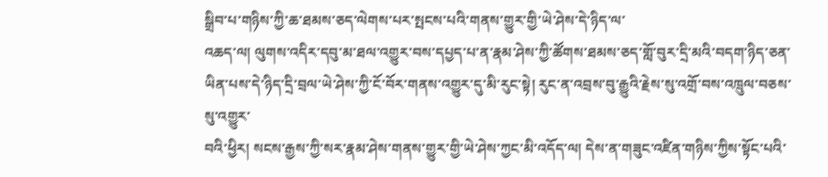སྒྲིབ་པ་གཉིས་ཀྱི་ཆ་ཐམས་ཅད་ལེགས་པར་སྤངས་པའི་གནས་གྱུར་གྱི་ཡེ་ཤེས་དེ་ཉིད་ལ་
འཆད་ལ། ལུགས་འདིར་དབུ་མ་ཐལ་འགྱུར་བས་དཔྱད་པ་ན་རྣམ་ཤེས་ཀྱི་ཚོགས་ཐམས་ཅད་གློ་བུར་དྲི་མའི་བདག་ཉིད་ཅན་ཡིན་པས་དེ་ཉིད་དྲི་བྲལ་ཡེ་ཤེས་ཀྱི་ངོ་བོར་གནས་འགྱུར་དུ་མི་རུང་སྟེ། རུང་ན་འབྲས་བུ་རྒྱུའི་རྗེས་སུ་འགྲོ་བས་འཁྲུལ་བཅས་སུ་འགྱུར་
བའི་ཕྱིར། སངས་རྒྱས་ཀྱི་སར་རྣམ་ཤེས་གནས་གྱུར་གྱི་ཡེ་ཤེས་ཀྱང་མི་འདོད་ལ། དེས་ན་གཟུང་འཛིན་གཉིས་ཀྱིས་སྟོང་པའི་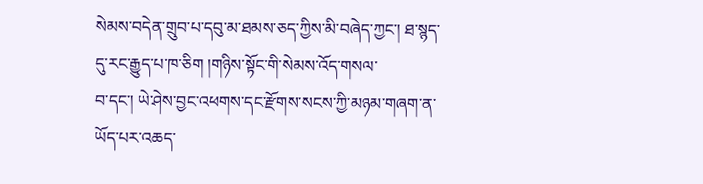སེམས་བདེན་གྲུབ་པ་དབུ་མ་ཐམས་ཅད་ཀྱིས་མི་བཞེད་ཀྱང་། ཐ་སྙད་དུ་རང་རྒྱུད་པ་ཁ་ཅིག །གཉིས་སྟོང་གི་སེམས་འོད་གསལ་
བ་དང་། ཡེ་ཤེས་བྱང་འཕགས་དང་རྫོགས་སངས་ཀྱི་མཉམ་གཞག་ན་ཡོད་པར་འཆད་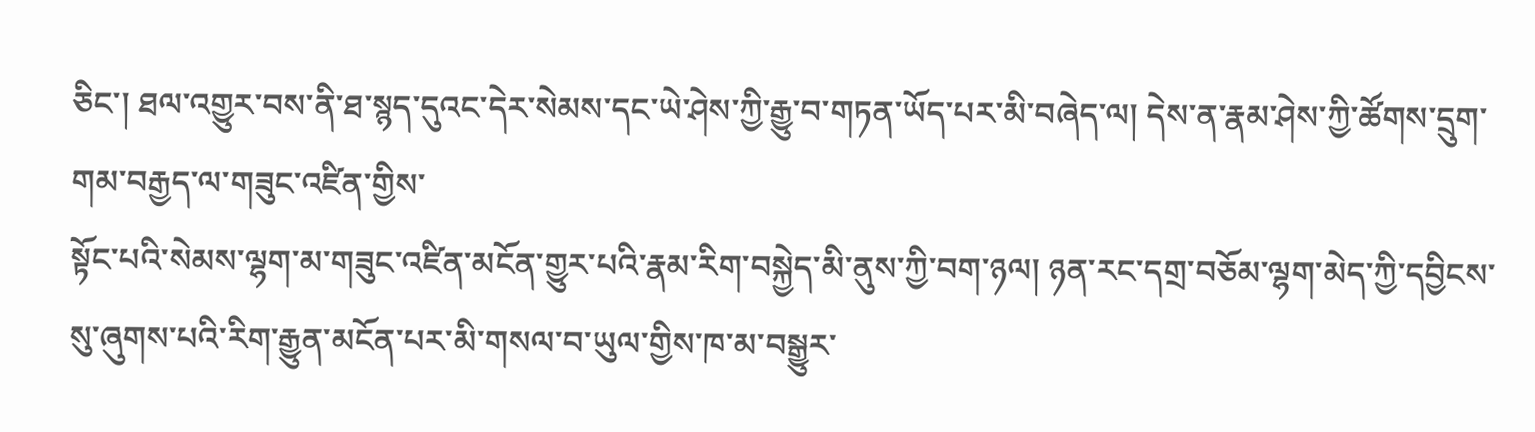ཅིང་། ཐལ་འགྱུར་བས་ནི་ཐ་སྙད་དུའང་དེར་སེམས་དང་ཡེ་ཤེས་ཀྱི་རྒྱུ་བ་གཏན་ཡོད་པར་མི་བཞེད་ལ། དེས་ན་རྣམ་ཤེས་ཀྱི་ཚོགས་དྲུག་གམ་བརྒྱད་ལ་གཟུང་འཛིན་གྱིས་
སྟོང་པའི་སེམས་ལྷག་མ་གཟུང་འཛིན་མངོན་གྱུར་པའི་རྣམ་རིག་བསྐྱེད་མི་ནུས་ཀྱི་བག་ཉལ། ཉན་རང་དགྲ་བཅོམ་ལྷག་མེད་ཀྱི་དབྱིངས་སུ་ཞུགས་པའི་རིག་རྒྱུན་མངོན་པར་མི་གསལ་བ་ཡུལ་གྱིས་ཁ་མ་བསྒྱུར་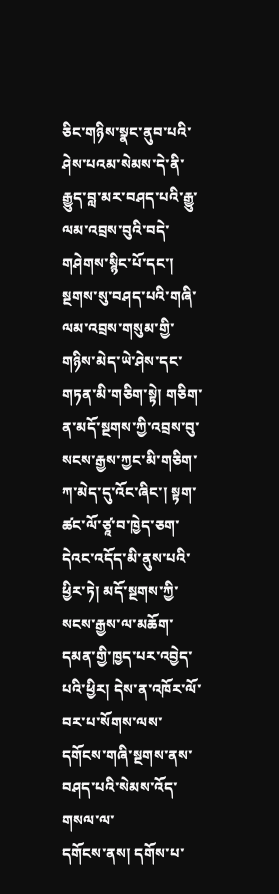ཅིང་གཉིས་སྣང་ནུབ་པའི་ཤེས་པའམ་སེམས་དེ་ནི་
རྒྱུད་བླ་མར་བཤད་པའི་རྒྱུ་ལམ་འབྲས་བུའི་བདེ་གཤེགས་སྙིང་པོ་དང་། སྔགས་སུ་བཤད་པའི་གཞི་ལམ་འབྲས་གསུམ་གྱི་གཉིས་མེད་ཡེ་ཤེས་དང་གཏན་མི་གཅིག་སྟེ། གཅིག་ན་མདོ་སྔགས་ཀྱི་འབྲས་བུ་སངས་རྒྱས་ཀྱང་མི་གཅིག་
ཀ་མེད་དུ་འོང་ཞིང་། སྟག་ཚང་ལོ་ཙཱ་བ་ཁྱེད་ཅག་དེའང་འདོད་མི་ནུས་པའི་ཕྱིར་ཏེ། མདོ་སྔགས་ཀྱི་སངས་རྒྱས་ལ་མཆོག་དམན་གྱི་ཁྱད་པར་འབྱེད་པའི་ཕྱིར། དེས་ན་འཁོར་ལོ་བར་པ་སོགས་ལས་དགོངས་གཞི་སྔགས་ནས་བཤད་པའི་སེམས་འོད་གསལ་ལ་
དགོངས་ནས། དགོས་པ་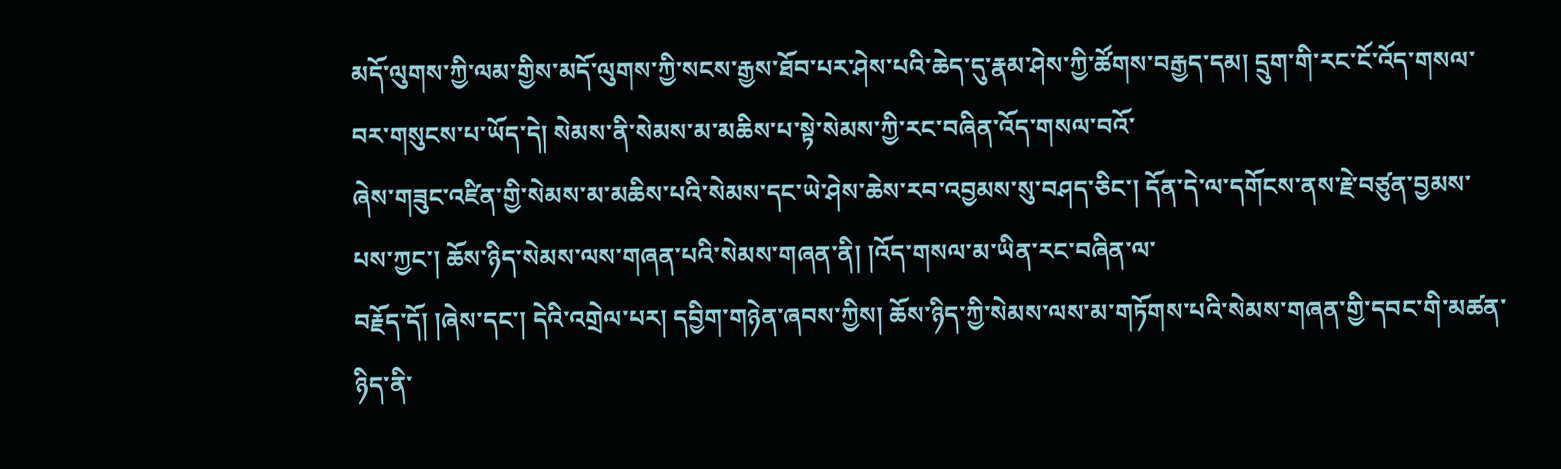མདོ་ལུགས་ཀྱི་ལམ་གྱིས་མདོ་ལུགས་ཀྱི་སངས་རྒྱས་ཐོབ་པར་ཤེས་པའི་ཆེད་དུ་རྣམ་ཤེས་ཀྱི་ཚོགས་བརྒྱད་དམ། དྲུག་གི་རང་ངོ་འོད་གསལ་བར་གསུངས་པ་ཡོད་དེ། སེམས་ནི་སེམས་མ་མཆིས་པ་སྟེ་སེམས་ཀྱི་རང་བཞིན་འོད་གསལ་བའོ་
ཞེས་གཟུང་འཛིན་གྱི་སེམས་མ་མཆིས་པའི་སེམས་དང་ཡེ་ཤེས་ཆེས་རབ་འབྱམས་སུ་བཤད་ཅིང་། དོན་དེ་ལ་དགོངས་ནས་རྗེ་བཙུན་བྱམས་པས་ཀྱང་། ཆོས་ཉིད་སེམས་ལས་གཞན་པའི་སེམས་གཞན་ནི། །འོད་གསལ་མ་ཡིན་རང་བཞིན་ལ་
བརྗོད་དོ། །ཞེས་དང་། དེའི་འགྲེལ་པར། དབྱིག་གཉེན་ཞབས་ཀྱིས། ཆོས་ཉིད་ཀྱི་སེམས་ལས་མ་གཏོགས་པའི་སེམས་གཞན་གྱི་དབང་གི་མཚན་ཉིད་ནི་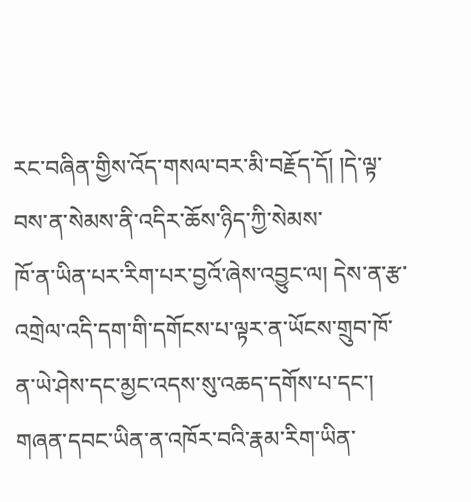རང་བཞིན་གྱིས་འོད་གསལ་བར་མི་བརྗོད་དོ། །དེ་ལྟ་བས་ན་སེམས་ནི་འདིར་ཆོས་ཉིད་ཀྱི་སེམས་
ཁོ་ན་ཡིན་པར་རིག་པར་བྱའོ་ཞེས་འབྱུང་ལ། དེས་ན་རྩ་འགྲེལ་འདི་དག་གི་དགོངས་པ་ལྟར་ན་ཡོངས་གྲུབ་ཁོ་ན་ཡེ་ཤེས་དང་མྱང་འདས་སུ་འཆད་དགོས་པ་དང་། གཞན་དབང་ཡིན་ན་འཁོར་བའི་རྣམ་རིག་ཡིན་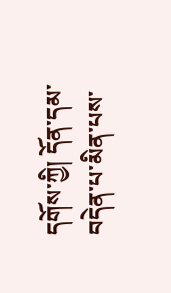དགོས་ཀྱི། དོན་དམ་བདེན་པ་མིན་པས་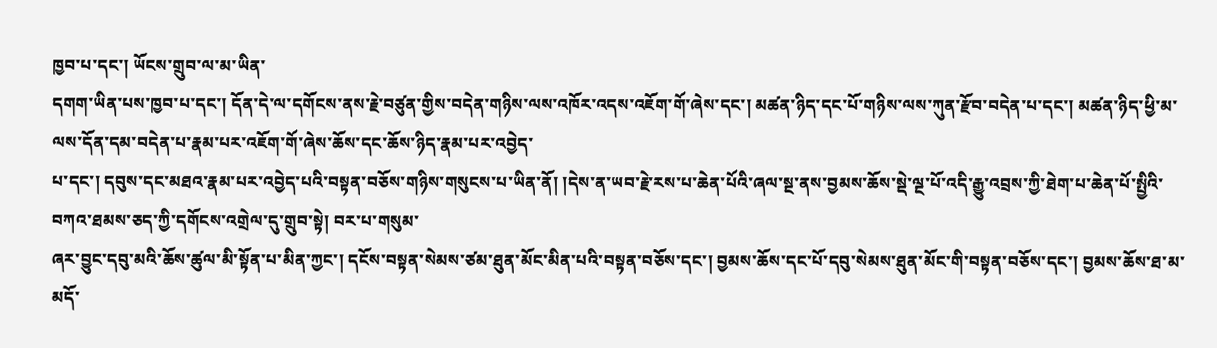ཁྱབ་པ་དང་། ཡོངས་གྲུབ་ལ་མ་ཡིན་
དགག་ཡིན་པས་ཁྱབ་པ་དང་། དོན་དེ་ལ་དགོངས་ནས་རྗེ་བཙུན་གྱིས་བདེན་གཉིས་ལས་འཁོར་འདས་འཇོག་གོ་ཞེས་དང་། མཚན་ཉིད་དང་པོ་གཉིས་ལས་ཀུན་རྫོབ་བདེན་པ་དང་། མཚན་ཉིད་ཕྱི་མ་ལས་དོན་དམ་བདེན་པ་རྣམ་པར་འཇོག་གོ་ཞེས་ཆོས་དང་ཆོས་ཉིད་རྣམ་པར་འབྱེད་
པ་དང་། དབུས་དང་མཐའ་རྣམ་པར་འབྱེད་པའི་བསྟན་བཅོས་གཉིས་གསུངས་པ་ཡིན་ནོ། །དེས་ན་ཡབ་རྗེ་རས་པ་ཆེན་པོའི་ཞལ་སྔ་ནས་བྱམས་ཆོས་སྡེ་ལྔ་པོ་འདི་རྒྱུ་འབྲས་ཀྱི་ཐེག་པ་ཆེན་པོ་སྤྱིའི་བཀའ་ཐམས་ཅད་ཀྱི་དགོངས་འགྲེལ་དུ་གྲུབ་སྟེ། བར་པ་གསུམ་
ཞར་བྱུང་དབུ་མའི་ཆོས་ཚུལ་མི་སྟོན་པ་མིན་ཀྱང་། དངོས་བསྟན་སེམས་ཙམ་ཐུན་མོང་མིན་པའི་བསྟན་བཅོས་དང་། བྱམས་ཆོས་དང་པོ་དབུ་སེམས་ཐུན་མོང་གི་བསྟན་བཅོས་དང་། བྱམས་ཆོས་ཐ་མ་མདོ་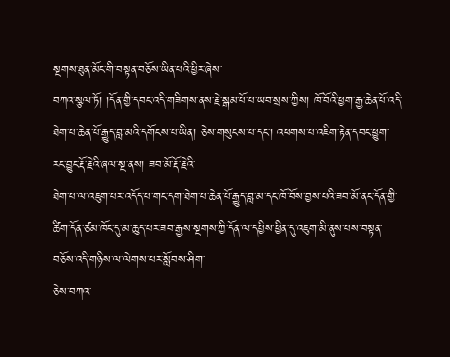སྔགས་ཐུན་མོང་གི་བསྟན་བཅོས་ཡིན་པའི་ཕྱིར་ཞེས་
བཀའ་སྩལ་ཏོ། །དོན་གྱི་དབང་འདི་གཟིགས་ནས་རྗེ་སྒམ་པོ་པ་ཡབ་སྲས་ཀྱིས། ཁོ་བོའི་ཕྱག་རྒྱ་ཆེན་པོ་འདི་ཐེག་པ་ཆེན་པོ་རྒྱུད་བླ་མའི་དགོངས་པ་ཡིན། ཅེས་གསུངས་པ་དང་། འཕགས་པ་འཇིག་རྟེན་དབང་ཕྱུག་རང་བྱུང་རྡོ་རྗེའི་ཞལ་སྔ་ནས། ཟབ་མོ་རྡོ་རྗེའི་
ཐེག་པ་ལ་འཇུག་པར་འདོད་པ་གང་དག་ཐེག་པ་ཆེན་པོ་རྒྱུད་བླ་མ་དང་ཁོ་བོས་བྱས་པའི་ཟབ་མོ་ནང་དོན་གྱི་ཚིག་དོན་ཙམ་ཁོང་དུ་མ་ཆུད་པར་ཟབ་རྒྱས་སྔགས་ཀྱི་དོན་ལ་དཔྱིས་ཕྱིན་དུ་འཇུག་མི་ནུས་པས་བསྟན་བཅོས་འདི་གཉིས་ལ་ལེགས་པར་སློབས་ཤིག་
ཅེས་བཀའ་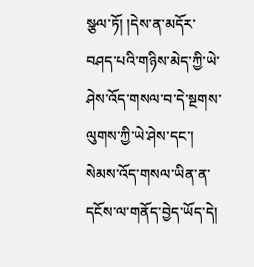སྩལ་ཏོ། །དེས་ན་མདོར་བཤད་པའི་གཉིས་མེད་ཀྱི་ཡེ་ཤེས་འོད་གསལ་བ་དེ་སྔགས་ལུགས་ཀྱི་ཡེ་ཤེས་དང་། སེམས་འོད་གསལ་ཡིན་ན་དངོས་ལ་གནོད་བྱེད་ཡོད་དེ།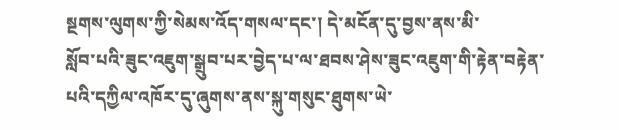སྔགས་ལུགས་ཀྱི་སེམས་འོད་གསལ་དང་། དེ་མངོན་དུ་བྱས་ནས་མི་
སློབ་པའི་ཟུང་འཇུག་སྒྲུབ་པར་བྱེད་པ་ལ་ཐབས་ཤེས་ཟུང་འཇུག་གི་རྟེན་བརྟེན་པའི་དཀྱིལ་འཁོར་དུ་ཞུགས་ནས་སྐུ་གསུང་ཐུགས་ཡེ་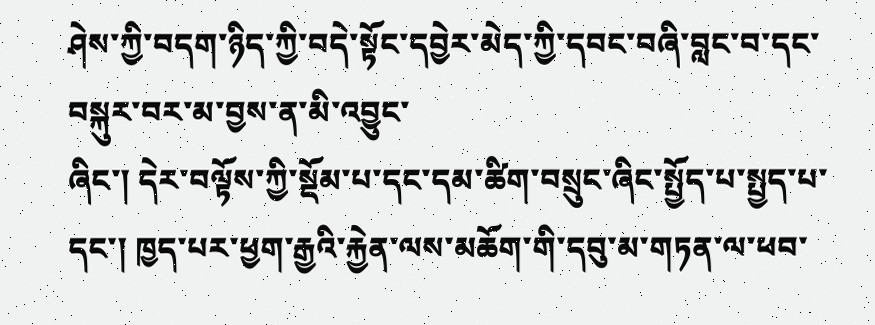ཤེས་ཀྱི་བདག་ཉིད་ཀྱི་བདེ་སྟོང་དབྱེར་མེད་ཀྱི་དབང་བཞི་བླང་བ་དང་བསྐུར་བར་མ་བྱས་ན་མི་འབྱུང་
ཞིང་། དེར་བལྟོས་ཀྱི་སྡོམ་པ་དང་དམ་ཚིག་བསྲུང་ཞིང་སྤྱོད་པ་སྤྱད་པ་དང་། ཁྱད་པར་ཕྱག་རྒྱའི་རྐྱེན་ལས་མཆོག་གི་དབུ་མ་གཏན་ལ་ཕབ་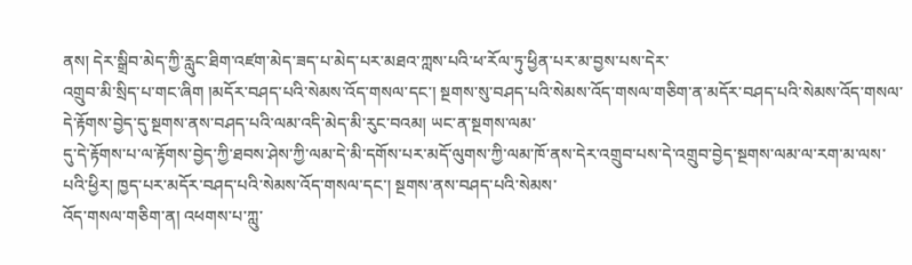ནས། དེར་སྒྲིབ་མེད་ཀྱི་རླུང་ཐིག་འཛག་མེད་ཟད་པ་མེད་པར་མཐའ་ཀླས་པའི་ཕ་རོལ་ཏུ་ཕྱིན་པར་མ་བྱས་པས་དེར་
འགྲུབ་མི་སྲིད་པ་གང་ཞིག །མདོར་བཤད་པའི་སེམས་འོད་གསལ་དང་། སྔགས་སུ་བཤད་པའི་སེམས་འོད་གསལ་གཅིག་ན་མདོར་བཤད་པའི་སེམས་འོད་གསལ་དེ་རྟོགས་བྱེད་དུ་སྔགས་ནས་བཤད་པའི་ལམ་འདི་མེད་མི་རུང་བའམ། ཡང་ན་སྔགས་ལམ་
དུ་དེ་རྟོགས་པ་ལ་རྟོགས་བྱེད་ཀྱི་ཐབས་ཤེས་ཀྱི་ལམ་དེ་མི་དགོས་པར་མདོ་ལུགས་ཀྱི་ལམ་ཁོ་ནས་དེར་འགྲུབ་པས་དེ་འགྲུབ་བྱེད་སྔགས་ལམ་ལ་རག་མ་ལས་པའི་ཕྱིར། ཁྱད་པར་མདོར་བཤད་པའི་སེམས་འོད་གསལ་དང་། སྔགས་ནས་བཤད་པའི་སེམས་
འོད་གསལ་གཅིག་ན། འཕགས་པ་ཀླུ་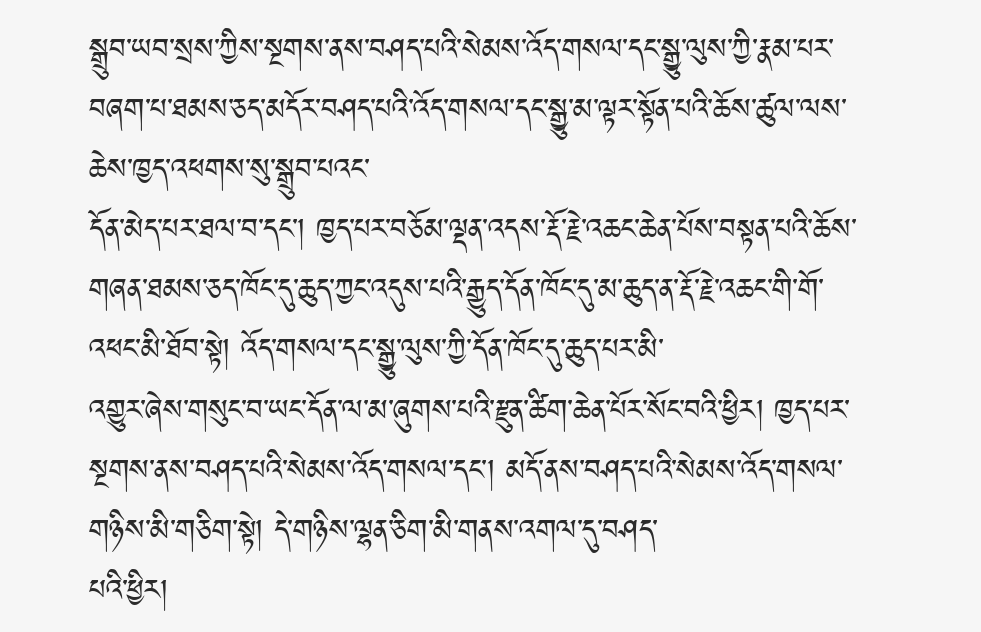སྒྲུབ་ཡབ་སྲས་ཀྱིས་སྔགས་ནས་བཤད་པའི་སེམས་འོད་གསལ་དང་སྒྱུ་ལུས་ཀྱི་རྣམ་པར་བཞག་པ་ཐམས་ཅད་མདོར་བཤད་པའི་འོད་གསལ་དང་སྒྱུ་མ་ལྟར་སྟོན་པའི་ཆོས་ཚུལ་ལས་ཆེས་ཁྱད་འཕགས་སུ་སྒྲུབ་པའང་
དོན་མེད་པར་ཐལ་བ་དང་། ཁྱད་པར་བཅོམ་ལྡན་འདས་རྡོ་རྗེ་འཆང་ཆེན་པོས་བསྟན་པའི་ཆོས་གཞན་ཐམས་ཅད་ཁོང་དུ་ཆུད་ཀྱང་འདུས་པའི་རྒྱུད་དོན་ཁོང་དུ་མ་ཆུད་ན་རྡོ་རྗེ་འཆང་གི་གོ་འཕང་མི་ཐོབ་སྟེ། འོད་གསལ་དང་སྒྱུ་ལུས་ཀྱི་དོན་ཁོང་དུ་ཆུད་པར་མི་
འགྱུར་ཞེས་གསུང་བ་ཡང་དོན་ལ་མ་ཞུགས་པའི་རྫུན་ཚིག་ཆེན་པོར་སོང་བའི་ཕྱིར། ཁྱད་པར་སྔགས་ནས་བཤད་པའི་སེམས་འོད་གསལ་དང་། མདོ་ནས་བཤད་པའི་སེམས་འོད་གསལ་གཉིས་མི་གཅིག་སྟེ། དེ་གཉིས་ལྷན་ཅིག་མི་གནས་འགལ་དུ་བཤད་
པའི་ཕྱིར།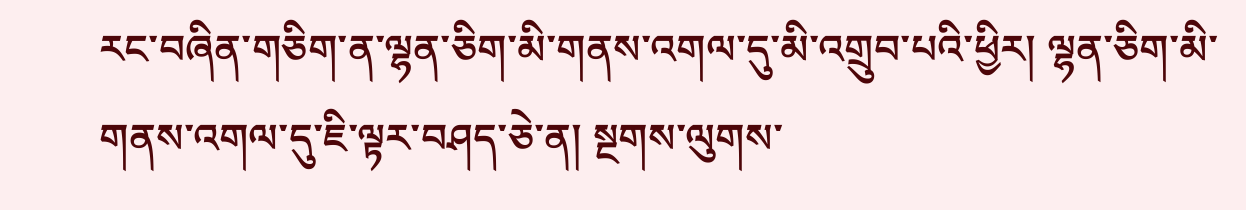རང་བཞིན་གཅིག་ན་ལྷན་ཅིག་མི་གནས་འགལ་དུ་མི་འགྲུབ་པའི་ཕྱིར། ལྷན་ཅིག་མི་གནས་འགལ་དུ་ཇི་ལྟར་བཤད་ཅེ་ན། སྔགས་ལུགས་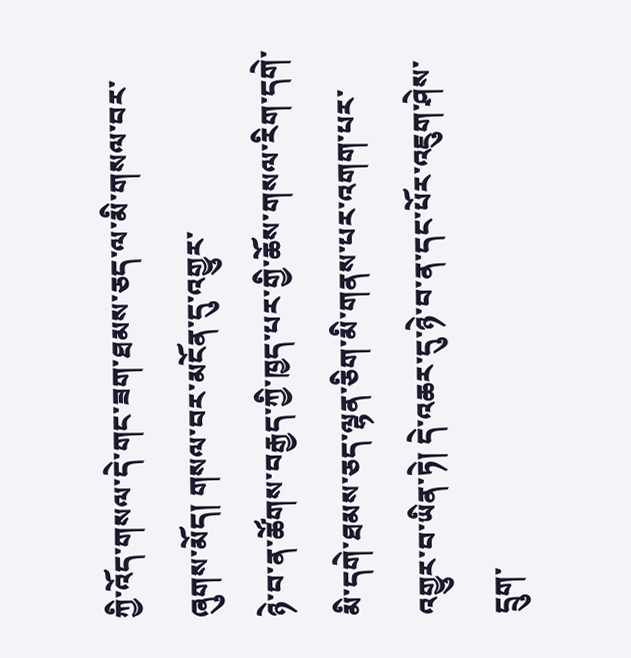ཀྱི་འོད་གསལ་དེ་གང་ཟག་ཐམས་ཅད་ལ་མི་གསལ་བར་ཞུགས་མོད། གསལ་བར་མངོན་དུ་འགྱུར་
ཉེ་བ་ན་ཚོགས་བརྒྱད་ཀྱི་ཁྱད་པར་གྱི་ཆོས་གསལ་རིག་དགེ་མི་དགེ་ཐམས་ཅད་ལྷན་ཅིག་མི་གནས་པར་འགག་པར་འགྱུར་བ་ཡིན་ཏེ། དེ་འཆར་དུ་ཉེ་བ་ན་དང་པོར་འཇུག་ཤེས་དྲུག་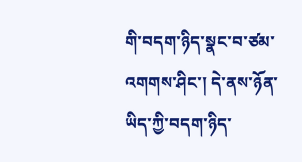གི་བདག་ཉིད་སྣང་བ་ཙམ་འགགས་ཤིང་། དེ་ནས་ཉོན་ཡིད་ཀྱི་བདག་ཉིད་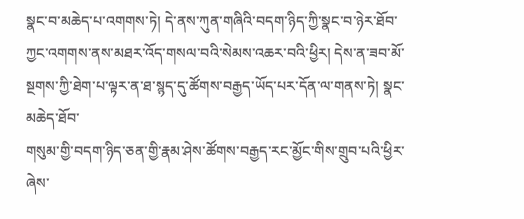སྣང་བ་མཆེད་པ་འགགས་ཏེ། དེ་ནས་ཀུན་གཞིའི་བདག་ཉིད་ཀྱི་སྣང་བ་ཉེར་ཐོབ་ཀྱང་འགགས་ནས་མཐར་འོད་གསལ་བའི་སེམས་འཆར་བའི་ཕྱིར། དེས་ན་ཟབ་མོ་སྔགས་ཀྱི་ཐེག་པ་ལྟར་ན་ཐ་སྙད་དུ་ཚོགས་བརྒྱད་ཡོད་པར་དོན་ལ་གནས་ཏེ། སྣང་མཆེད་ཐོབ་
གསུམ་གྱི་བདག་ཉིད་ཅན་གྱི་རྣམ་ཤེས་ཚོགས་བརྒྱད་རང་མྱོང་གིས་གྲུབ་པའི་ཕྱིར་ཞེས་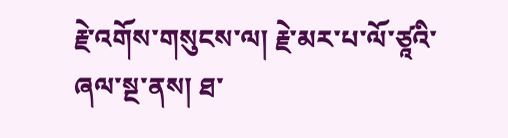རྗེ་འགོས་གསུངས་ལ། རྗེ་མར་པ་ལོ་ཙཱའི་ཞལ་སྔ་ནས། ཐ་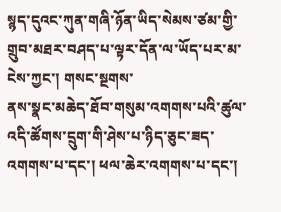སྙད་དུའང་ཀུན་གཞི་ཉོན་ཡིད་སེམས་ཙམ་གྱི་གྲུབ་མཐར་བཤད་པ་ལྟར་དོན་ལ་ཡོད་པར་མ་ངེས་ཀྱང་། གསང་སྔགས་
ནས་སྣང་མཆེད་ཐོབ་གསུམ་འགགས་པའི་ཚུལ་འདི་ཚོགས་དྲུག་གི་ཤེས་པ་ཉིད་ཅུང་ཟད་འགགས་པ་དང་། ཕལ་ཆེར་འགགས་པ་དང་།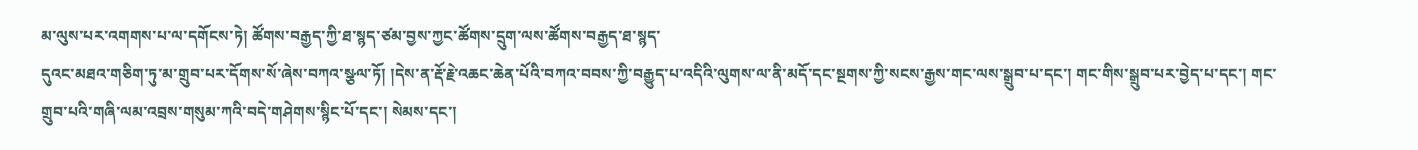མ་ལུས་པར་འགགས་པ་ལ་དགོངས་ཏེ། ཚོགས་བརྒྱད་ཀྱི་ཐ་སྙད་ཙམ་བྱས་ཀྱང་ཚོགས་དྲུག་ལས་ཚོགས་བརྒྱད་ཐ་སྙད་
དུའང་མཐའ་གཅིག་ཏུ་མ་གྲུབ་པར་དོགས་སོ་ཞེས་བཀའ་སྩལ་ཏོ། །དེས་ན་རྡོ་རྗེ་འཆང་ཆེན་པོའི་བཀའ་བབས་ཀྱི་བརྒྱུད་པ་འདིའི་ལུགས་ལ་ནི་མདོ་དང་སྔགས་ཀྱི་སངས་རྒྱས་གང་ལས་སྒྲུབ་པ་དང་། གང་གིས་སྒྲུབ་པར་བྱེད་པ་དང་། གང་
གྲུབ་པའི་གཞི་ལམ་འབྲས་གསུམ་ཀའི་བདེ་གཤེགས་སྙིང་པོ་དང་། སེམས་དང་།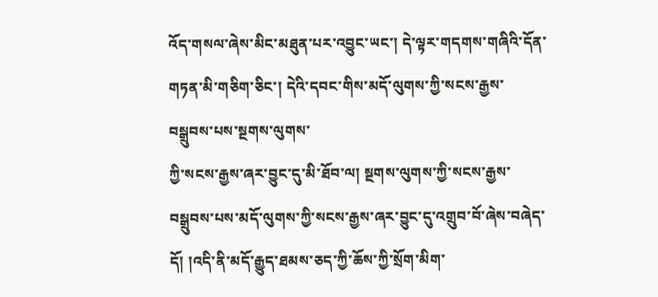འོད་གསལ་ཞེས་མིང་མཐུན་པར་འབྱུང་ཡང་། དེ་ལྟར་གདགས་གཞིའི་དོན་གཏན་མི་གཅིག་ཅིང་། དེའི་དབང་གིས་མདོ་ལུགས་ཀྱི་སངས་རྒྱས་བསྒྲུབས་པས་སྔགས་ལུགས་
ཀྱི་སངས་རྒྱས་ཞར་བྱུང་དུ་མི་ཐོབ་ལ། སྔགས་ལུགས་ཀྱི་སངས་རྒྱས་བསྒྲུབས་པས་མདོ་ལུགས་ཀྱི་སངས་རྒྱས་ཞར་བྱུང་དུ་འགྲུབ་བོ་ཞེས་བཞེད་དོ། །འདི་ནི་མདོ་རྒྱུད་ཐམས་ཅད་ཀྱི་ཆོས་ཀྱི་སྲོག་མིག་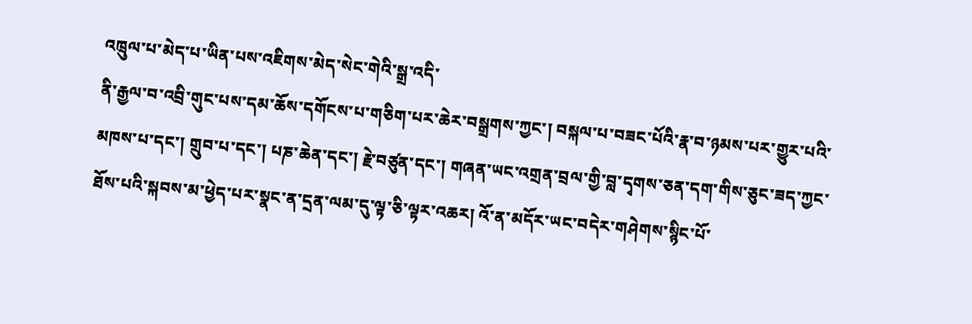འཁྲུལ་པ་མེད་པ་ཡིན་པས་འཇིགས་མེད་སེང་གེའི་སྒྲ་འདི་
ནི་རྒྱལ་བ་འབྲི་གུང་པས་དམ་ཆོས་དགོངས་པ་གཅིག་པར་ཆེར་བསྒྲགས་ཀྱང་། བསྐལ་པ་བཟང་པོའི་རྣ་བ་ཉམས་པར་གྱུར་པའི་མཁས་པ་དང་། གྲུབ་པ་དང་། པཎ་ཆེན་དང་། རྗེ་བཙུན་དང་། གཞན་ཡང་འགྲན་བྲལ་གྱི་བླ་དྭགས་ཅན་དག་གིས་ཅུང་ཟད་ཀྱང་
ཐོས་པའི་སྐབས་མ་ཕྱེད་པར་སྣང་ན་དྲན་ལམ་དུ་ལྟ་ཅི་ལྟར་འཆར། འོ་ན་མདོར་ཡང་བདེར་གཤེགས་སྙིང་པོ་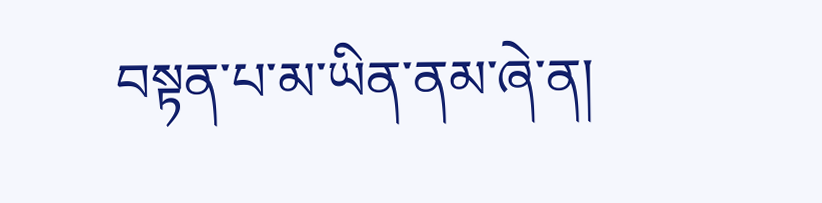བསྟན་པ་མ་ཡིན་ནམ་ཞེ་ན།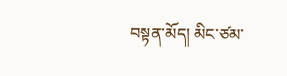བསྟན་མོད། མིང་ཙམ་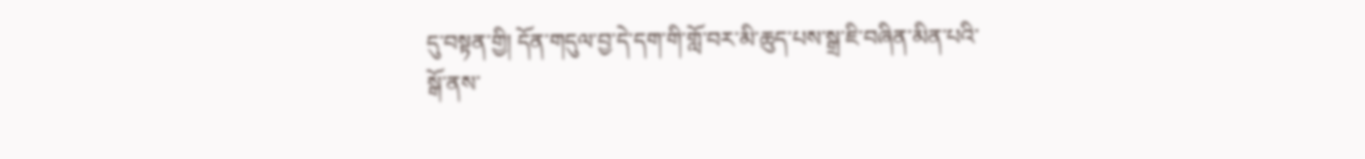དུ་བསྟན་གྱི། དོན་གདུལ་བྱ་དེ་དག་གི་གློ་བར་མི་ཆུད་པས་སྒྲ་ཇི་བཞིན་མིན་པའི་སྒོ་ནས་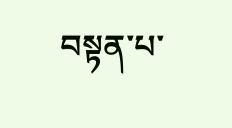བསྟན་པ་